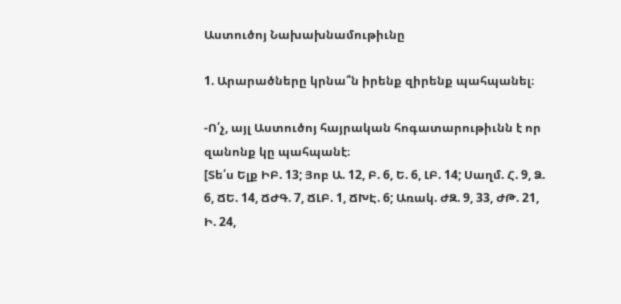Աստուծոյ Նախախնամութիւնը

1. Արարածները կրնա՞ն իրենք զիրենք պահպանել։

-Ո՛չ, այլ Աստուծոյ հայրական հոգատարութիւնն է որ զանոնք կը պահպանէ։
[Տե՛ս Ելք ԻԲ. 13; Յոբ Ա. 12, Բ. 6, Ե. 6, ԼԲ. 14; Սաղմ. Հ. 9, Ձ. 6, ՃԵ. 14, ՃԺԳ. 7, ՃԼԲ. 1, ՃԽԷ. 6; Առակ. ԺԶ. 9, 33, ԺԹ. 21, Ի. 24,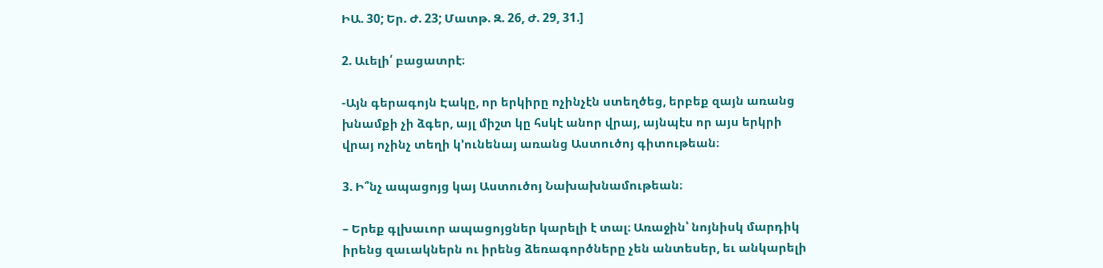ԻԱ. 30; Եր. Ժ. 23; Մատթ. Զ. 26, Ժ. 29, 31.]

2. Աւելի՛ բացատրէ։

-Այն գերագոյն Էակը, որ երկիրը ոչինչէն ստեղծեց, երբեք զայն առանց խնամքի չի ձգեր, այլ միշտ կը հսկէ անոր վրայ, այնպէս որ այս երկրի վրայ ոչինչ տեղի կ’ունենայ առանց Աստուծոյ գիտութեան։

3. Ի՞նչ ապացոյց կայ Աստուծոյ Նախախնամութեան։

– Երեք գլխաւոր ապացոյցներ կարելի է տալ։ Առաջին՝ նոյնիսկ մարդիկ իրենց զաւակներն ու իրենց ձեռագործները չեն անտեսեր, եւ անկարելի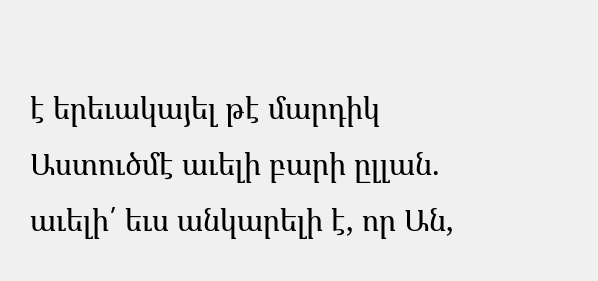է երեւակայել թէ մարդիկ Աստուծմէ աւելի բարի ըլլան. աւելի՛ եւս անկարելի է, որ Ան,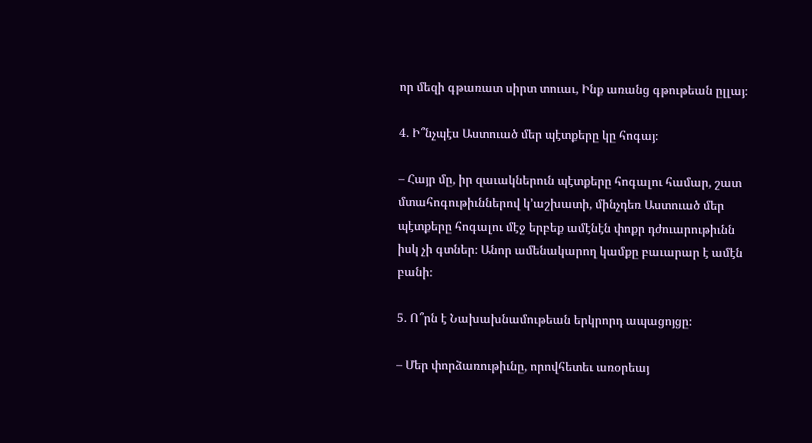որ մեզի գթառատ սիրտ տուաւ, Ինք առանց գթութեան ըլլայ։

4. Ի՞նչպէս Աստուած մեր պէտքերը կը հոգայ։

– Հայր մը, իր զաւակներուն պէտքերը հոգալու համար, շատ մտահոգութիւններով կ’աշխատի, մինչդեռ Աստուած մեր պէտքերը հոգալու մէջ երբեք ամէնէն փոքր դժուարութիւնն իսկ չի գտներ։ Անոր ամենակարող կամքը բաւարար է ամէն բանի։

5. Ո՞րն է Նախախնամութեան երկրորդ ապացոյցը։

– Մեր փորձառութիւնը, որովհետեւ առօրեայ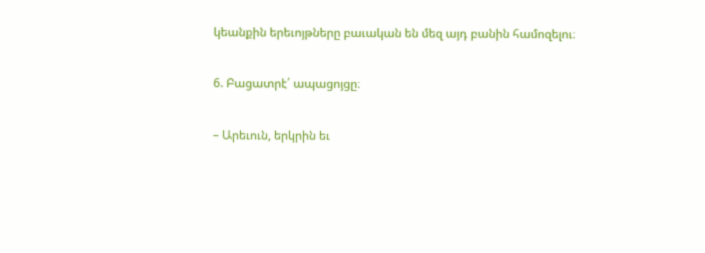կեանքին երեւոյթները բաւական են մեզ այդ բանին համոզելու։

6. Բացատրէ՛ ապացոյցը։

– Արեւուն, երկրին եւ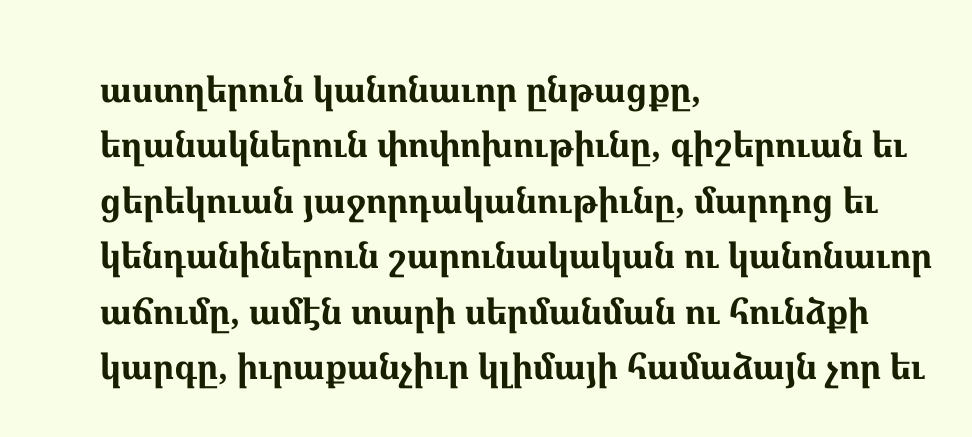աստղերուն կանոնաւոր ընթացքը, եղանակներուն փոփոխութիւնը, գիշերուան եւ ցերեկուան յաջորդականութիւնը, մարդոց եւ կենդանիներուն շարունակական ու կանոնաւոր աճումը, ամէն տարի սերմանման ու հունձքի կարգը, իւրաքանչիւր կլիմայի համաձայն չոր եւ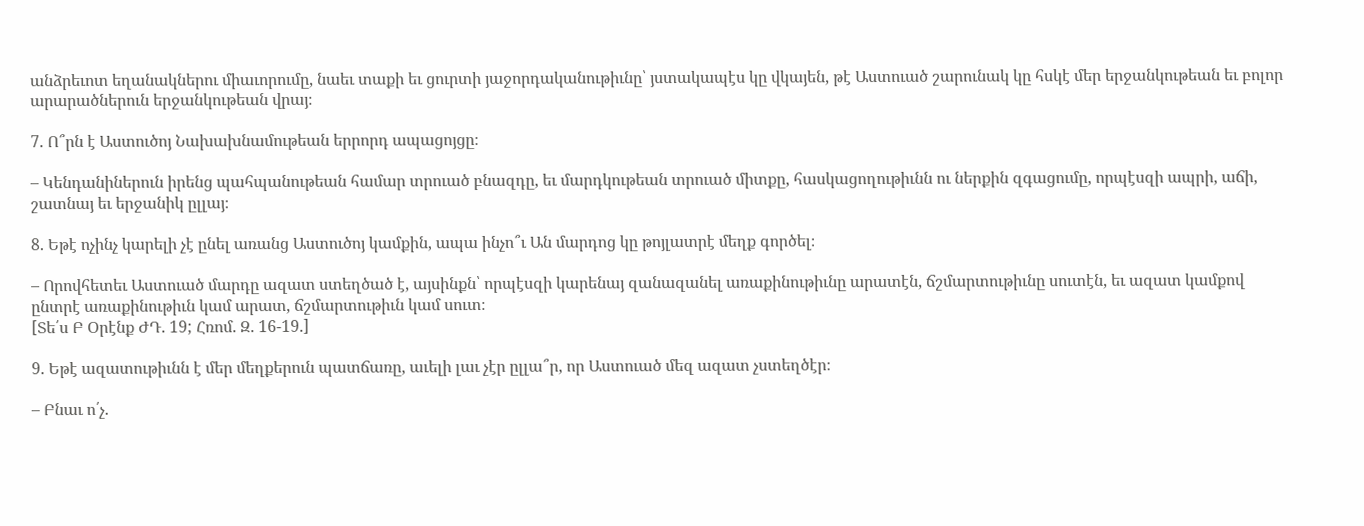անձրեւոտ եղանակներու միաւորումը, նաեւ տաքի եւ ցուրտի յաջորդականութիւնը՝ յստակապէս կը վկայեն, թէ Աստուած շարունակ կը հսկէ մեր երջանկութեան եւ բոլոր արարածներուն երջանկութեան վրայ։

7. Ո՞րն է Աստուծոյ Նախախնամութեան երրորդ ապացոյցը։

– Կենդանիներուն իրենց պահպանութեան համար տրուած բնազդը, եւ մարդկութեան տրուած միտքը, հասկացողութիւնն ու ներքին զգացումը, որպէսզի ապրի, աճի, շատնայ եւ երջանիկ ըլլայ։

8. Եթէ ոչինչ կարելի չէ ընել առանց Աստուծոյ կամքին, ապա ինչո՞ւ Ան մարդոց կը թոյլատրէ մեղք գործել։

– Որովհետեւ Աստուած մարդը ազատ ստեղծած է, այսինքն՝ որպէսզի կարենայ զանազանել առաքինութիւնը արատէն, ճշմարտութիւնը սուտէն, եւ ազատ կամքով ընտրէ առաքինութիւն կամ արատ, ճշմարտութիւն կամ սուտ։
[Տե՛ս Բ Օրէնք ԺԴ. 19; Հռոմ. Զ. 16-19.]

9. Եթէ ազատութիւնն է մեր մեղքերուն պատճառը, աւելի լաւ չէր ըլլա՞ր, որ Աստուած մեզ ազատ չստեղծէր։

– Բնաւ ո՛չ.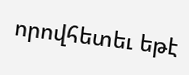որովհետեւ եթէ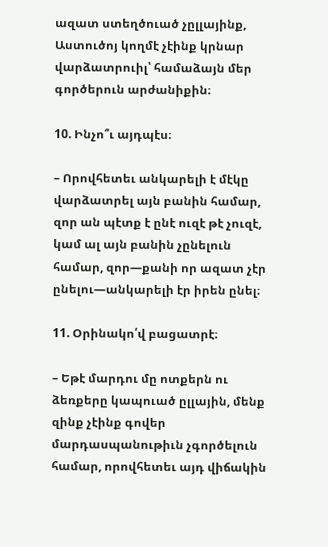ազատ ստեղծուած չըլլայինք, Աստուծոյ կողմէ չէինք կրնար վարձատրուիլ՝ համաձայն մեր գործերուն արժանիքին։

10. Ինչո՞ւ այդպէս։

– Որովհետեւ անկարելի է մէկը վարձատրել այն բանին համար, զոր ան պէտք է ընէ ուզէ թէ չուզէ, կամ ալ այն բանին չընելուն համար, զոր—քանի որ ազատ չէր ընելու—անկարելի էր իրեն ընել։

11. Օրինակո՛վ բացատրէ։

– Եթէ մարդու մը ոտքերն ու ձեռքերը կապուած ըլլային, մենք զինք չէինք գովեր մարդասպանութիւն չգործելուն համար, որովհետեւ այդ վիճակին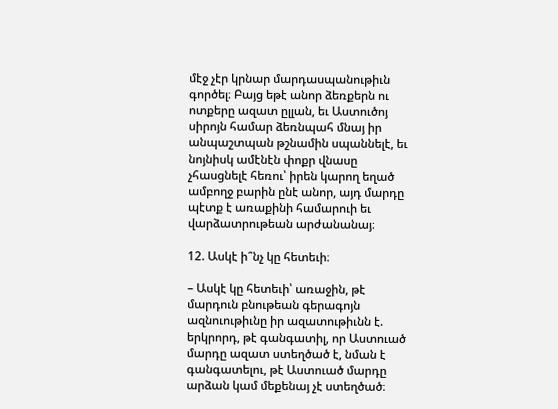մէջ չէր կրնար մարդասպանութիւն գործել։ Բայց եթէ անոր ձեռքերն ու ոտքերը ազատ ըլլան, եւ Աստուծոյ սիրոյն համար ձեռնպահ մնայ իր անպաշտպան թշնամին սպաննելէ, եւ նոյնիսկ ամէնէն փոքր վնասը չհասցնելէ հեռու՝ իրեն կարող եղած ամբողջ բարին ընէ անոր, այդ մարդը պէտք է առաքինի համարուի եւ վարձատրութեան արժանանայ։

12. Ասկէ ի՞նչ կը հետեւի։

– Ասկէ կը հետեւի՝ առաջին, թէ մարդուն բնութեան գերագոյն ազնուութիւնը իր ազատութիւնն է. երկրորդ, թէ գանգատիլ, որ Աստուած մարդը ազատ ստեղծած է, նման է գանգատելու, թէ Աստուած մարդը արձան կամ մեքենայ չէ ստեղծած։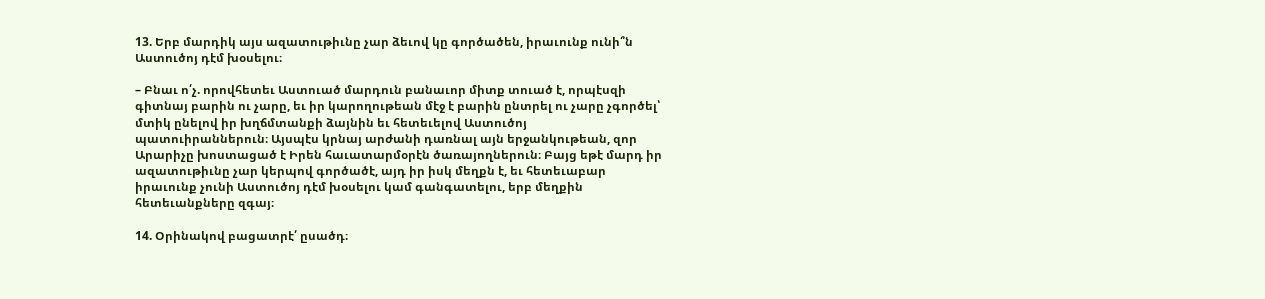13. Երբ մարդիկ այս ազատութիւնը չար ձեւով կը գործածեն, իրաւունք ունի՞ն Աստուծոյ դէմ խօսելու։

– Բնաւ ո՛չ. որովհետեւ Աստուած մարդուն բանաւոր միտք տուած է, որպէսզի գիտնայ բարին ու չարը, եւ իր կարողութեան մէջ է բարին ընտրել ու չարը չգործել՝ մտիկ ընելով իր խղճմտանքի ձայնին եւ հետեւելով Աստուծոյ պատուիրաններուն։ Այսպէս կրնայ արժանի դառնալ այն երջանկութեան, զոր Արարիչը խոստացած է Իրեն հաւատարմօրէն ծառայողներուն։ Բայց եթէ մարդ իր ազատութիւնը չար կերպով գործածէ, այդ իր իսկ մեղքն է, եւ հետեւաբար իրաւունք չունի Աստուծոյ դէմ խօսելու կամ գանգատելու, երբ մեղքին հետեւանքները զգայ։

14. Օրինակով բացատրէ՛ ըսածդ։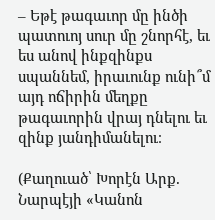– Եթէ թագաւոր մը ինծի պատուոյ սուր մը շնորհէ, եւ ես անով ինքզինքս սպաննեմ, իրաւունք ունի՞մ այդ ոճիրին մեղքը թագաւորին վրայ դնելու եւ զինք յանդիմանելու։

(Քաղուած՝ Խորէն Արք. Նարպէյի «Կանոն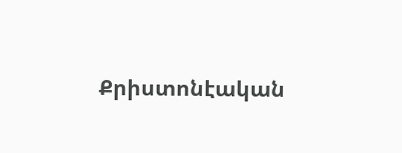Քրիստոնէական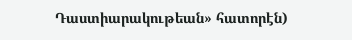Դաստիարակութեան» հատորէն)